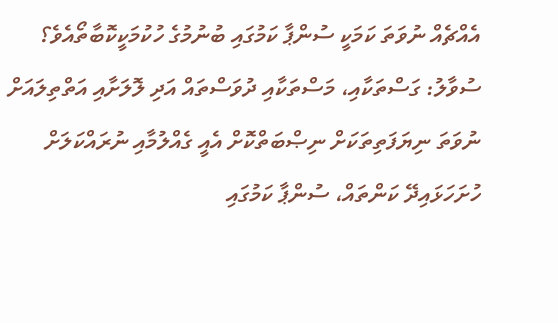އެއްޗެއް ނުވަތަ ކަމަކީ ސުންޕާ ކަމުގައި ބުނުމުގެ ހުކުމަކީކޮބާތޯއެވެ؟
ސުވާލު: ގަސްތަކާއި، މަސްތަކާއި ދުވަސްތައް އަދި ލޮލަށާއި އަތްތިލައަށް ނުވަތަ ނިޔަފަތިތަކަށް ނިޞްބަތްކޮށް އެއީ ގެއްލުމާއި ނުރައްކަލަށް ހުށަހަޅައިދޭ ކަންތައް، ސުންޕާ ކަމުގައި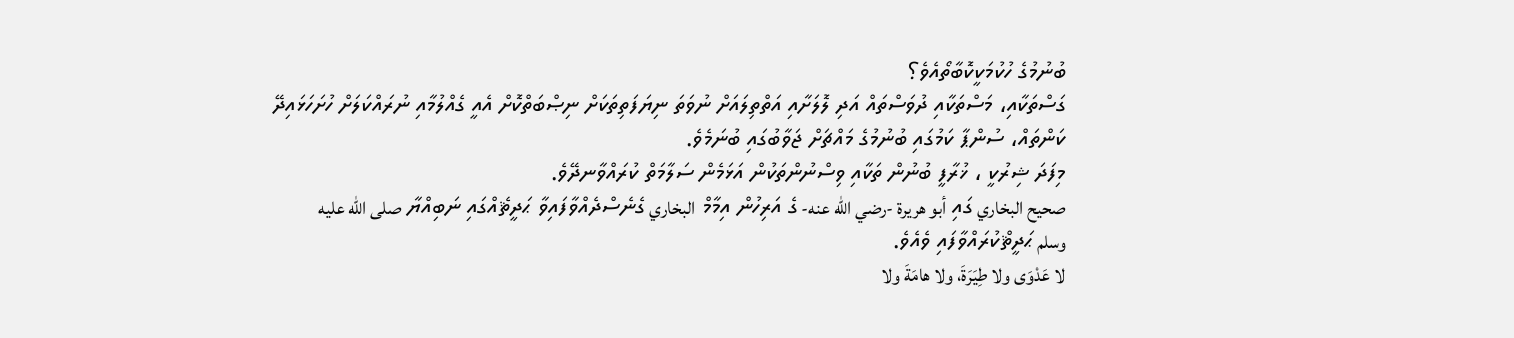ބުނުމުގެ ހުކުމަކީކޮބާތޯއެވެ؟
ގަސްތަކާއި، މަސްތަކާއި ދުވަސްތައް އަދި ލޮލަށާއި އަތްތިލައަށް ނުވަތަ ނިޔަފަތިތަކަށް ނިޞްބަތްކޮށް އެއީ ގެއްލުމާއި ނުރައްކަލަށް ހުށަހަޅައިދޭ ކަންތައް، ސުންޕާ ކަމުގައި ބުނުމުގެ މައްޗަށް ޖަވާބުގައި ބުނަމެވެ.
މިފަދަ ޝިރުކީ ، ޚުރާފީ ބުނުން ތަކާއި ވިސްނުންތަކުން އަޅަމެން ސަލާމަތް ކުރައްވާނދޭވެ.
صحيح البخاري ގައި أبو هريرة -رضي الله عنه- ގެ އަރިހުން އިމާމް البخاري ގެނެސްދެއްވާފައިވާ ޙަދީޘެއްގައި ނަބިއްޔާ صلى الله عليه وسلم ޙަދީޘްކުރައްވާފައި ވެއެވެ.
لا عَدْوَى ولا طِيَرَةَ، ولا هامَةَ ولا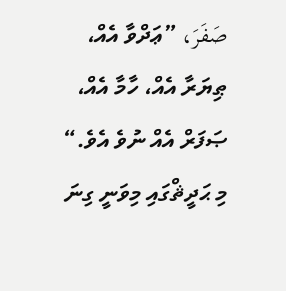صَفَرَ، ”ޢަދްވާ އެއް، ޠިޔަރާ އެއް، ހާމާ އެއް، ޞަފަރް އެއް ނުވެ އެވެ.“
މި ޙަދީޘްގައި މިވަނީ ގިނަ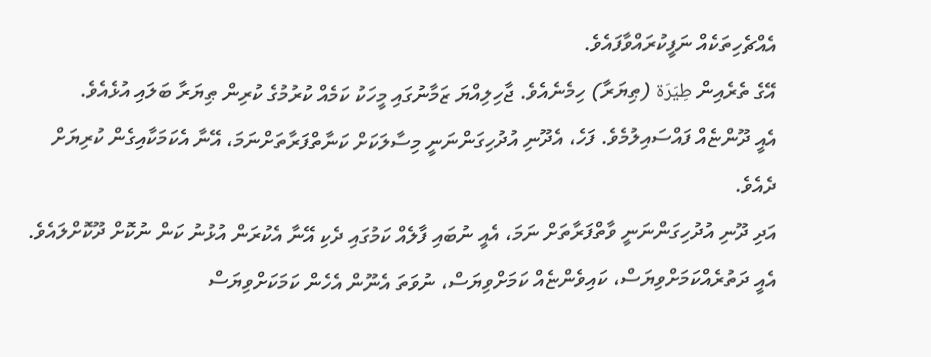އެއްޗެހިތަކެއް ނަފީކުރައްވާފައެވެ.
އޭގެ ތެރެއިން طِيَرَة (ޠިޔަރާ) ހިމެނެއެވެ. ޖާހިލިއްޔަ ޒަމާނުގައި މީހަކު ކަމެއް ކުރުމުގެ ކުރިން ޠިޔަރާ ބަލައި އުޅެއެވެ.
އެއީ ދޫންޏެއް ފައްސައިލުމެވެ. ފަހެ، އެދޫނި އުދުހިގަންނަނީ މިސާލަކަށް ކަނާތްފަރާތަށްނަމަ، އޭނާ އެކަމަކާއިގެން ކުރިޔަށް ދެއެވެ.
އަދި ދޫނި އުދުހިގަންނަނީ ވާތްފަރާތަށް ނަމަ، އެއީ ނުބައި ފާލެއް ކަމުގައި ދެކި އޭނާ އެކުރަން އުޅުނު ކަން ނުކޮށް ދޫކޮށްލައެވެ.
އެއީ ދަތުރެއްކަމަށްވިޔަސް، ކައިވެންޏެއް ކަމަށްވިޔަސް، ނުވަތަ އެނޫން އެހެން ކަމަކަށްވިޔަސް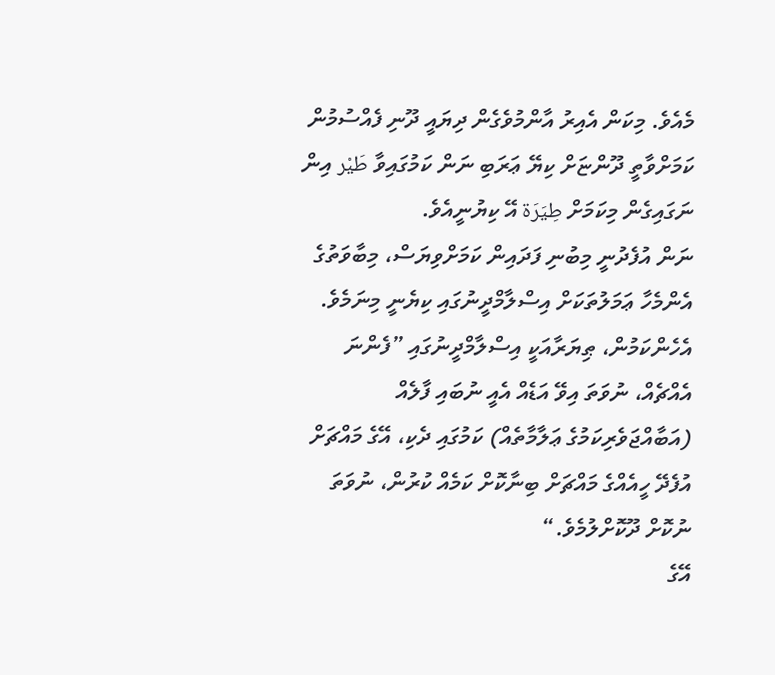މެއެވެ. މިކަން އެއިރު އާންމުވެގެން ދިޔައީ ދޫނި ފެއްސުމުން ކަމަށްވާތީ ދޫންޏަށް ކިޔޭ ޢަރަބި ނަން ކަމުގައިވާ طَيْر އިން ނަގައިގެން މިކަމަށް طِيَرَة އޭ ކިޔުނީއެވެ.
ނަން އުފެދުނީ މިބުނި ފަދައިން ކަމަށްވިޔަސް، މިބާވަތުގެ އެންމެހާ ޢަމަލުތަކަށް އިސްލާމްދީނުގައި ކިޔެނީ މިނަމެވެ.
އެހެންކަމުން، ޠިޔަރާއަކީ އިސްލާމްދީނުގައި ”ފެންނަ އެއްޗެއް، ނުވަތަ އިވޭ އަޑެއް އެއީ ނުބައި ފާލެއް (އަބާއްޖަވެރިކަމުގެ ޢަލާމާތެއް) ކަމުގައި ދެކި، އޭގެ މައްޗަށް އުފެދޭ ހީއެއްގެ މައްޗަށް ބިނާކޮށް ކަމެއް ކުރުން، ނުވަތަ ނުކޮށް ދޫކޮށްލުމެވެ.“
އޭގެ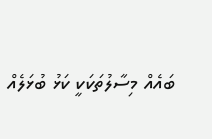ބައެއް މިސާލުތަކަކީ ކަޅު ބުޅަލެއް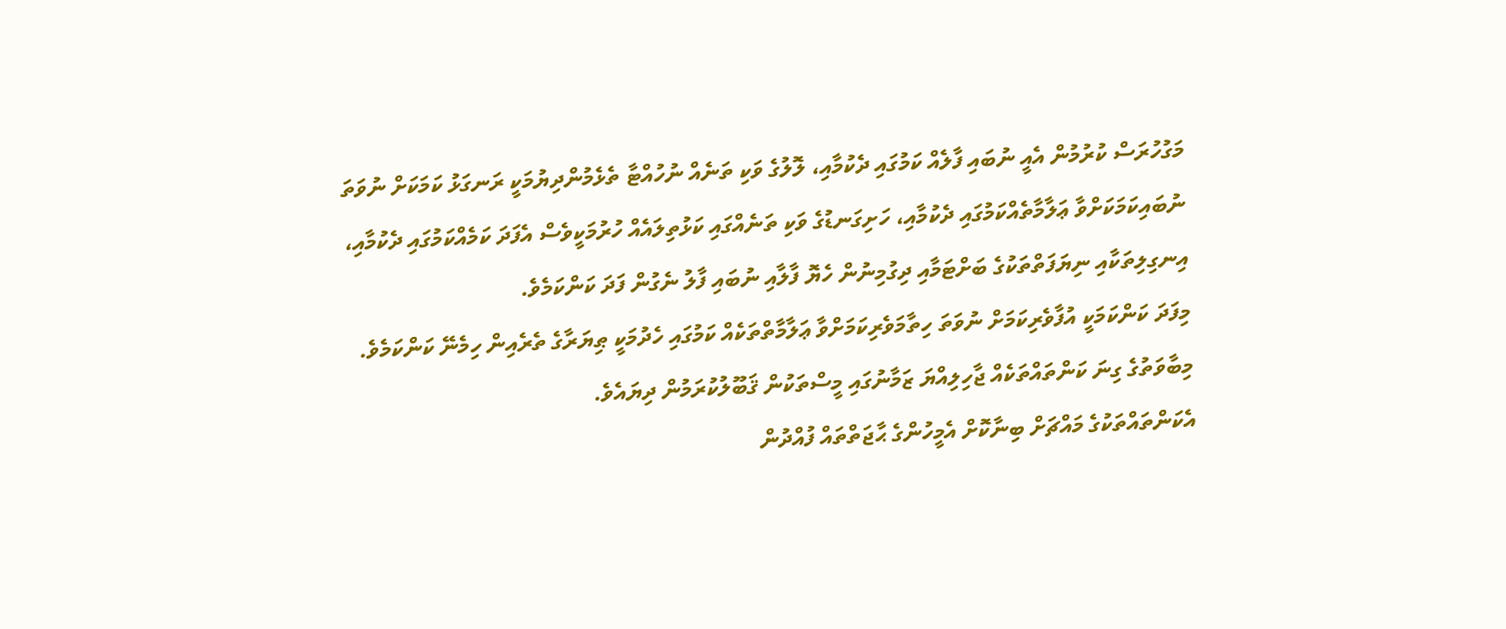މަގުހުރަސް ކުރުމުން އެއީ ނުބައި ފާލެއް ކަމުގައި ދެކުމާއި، ލޮލުގެ ވަކި ތަނެއް ނުހުއްޓާ ތެޅެމުންދިޔުމަކީ ރަނގަޅު ކަމަކަށް ނުވަތަ ނުބައިކަމަކަށްވާ ޢަލާމާތެއްކަމުގައި ދެކުމާއި، ހަށިގަނޑުގެ ވަކި ތަނެއްގައި ކަޅުތިލައެއް ހުރުމަކީވެސް އެފަދަ ކަމެއްކަމުގައި ދެކުމާއި، އިނގިލިތަކާއި ނިޔަފަތްތަކުގެ ބަށްޓަމާއި ދިގުމިނުން ހެޔޮ ފާލާއި ނުބައި ފާލު ނެގުން ފަދަ ކަންކަމެވެ.
މިފަދަ ކަންކަމަކީ އުފާވެރިކަމަށް ނުވަތަ ހިތާމަވެރިކަމަށްވާ ޢަލާމާތްތަކެއް ކަމުގައި ހެދުމަކީ ޠިޔަރާގެ ތެރެއިން ހިމެނޭ ކަންކަމެވެ.
މިބާވަތުގެ ގިނަ ކަންތައްތަކެއް ޖާހިލިއްޔަ ޒަމާނުގައި މީސްތަކުން ޤަބޫލުކުރަމުން ދިޔައެވެ.
އެކަންތައްތަކުގެ މައްޗަށް ބިނާކޮށް އެމީހުންގެ ޙާޖަތްތައް ފުއްދުން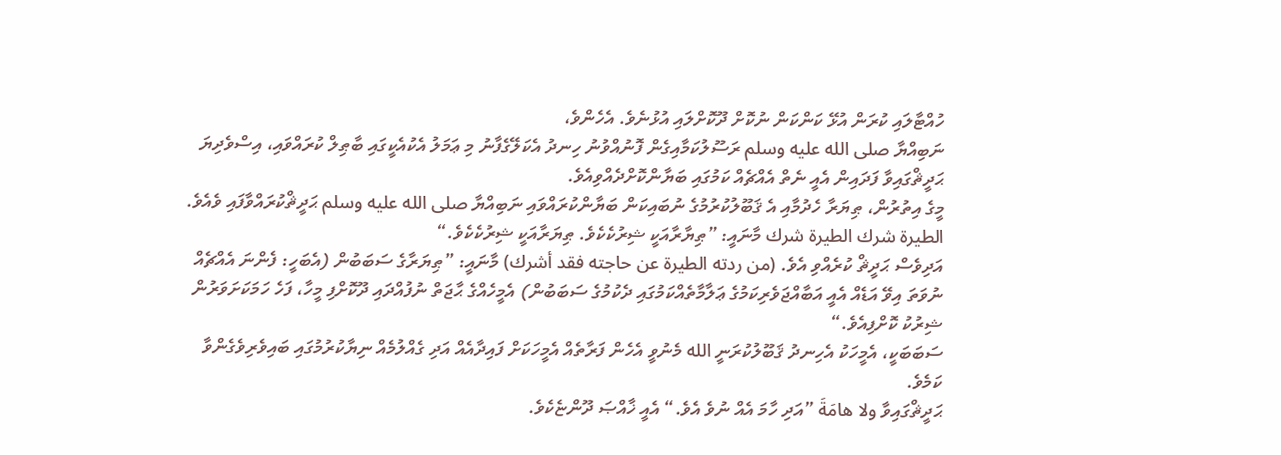ހުއްޓާލައި ކުރަން އުޅޭ ކަންކަން ނުކޮށް ދޫކޮށްލައި އުޅުނެވެ. އެހެންވެ،
ނަބިއްޔާ صلى الله عليه وسلم ރަސޫލުކަމާއިގެން ފޮނުއްވުނު ހިނދު އެކަލޭގެފާނު މި ޢަމަލު އެކުއެކީގައި ބާޠިލް ކުރައްވައި، އިސްވެދިޔަ ޙަދީޘްގައިވާ ފަދައިން އެއީ ނެތް އެއްޗެއް ކަމުގައި ބަޔާންކޮށްދެއްވިއެވެ.
މީގެ އިތުރުން، ޠިޔަރާ ހެދުމާއި އެ ޤަބޫލުކުރުމުގެ ނުބައިކަން ބަޔާންކުރައްވައި ނަބިއްޔާ صلى الله عليه وسلم ޙަދީޘްކުރައްވާފައި ވެއެވެ. الطيرة شرك الطيرة شرك މާނައީ: ”ޠިޔާރާއަކީ ޝިރުކެކެވެ. ޠިޔަރާއަކީ ޝިރުކެކެވެ.“
އަދިވެސް ޙަދީޘް ކުރެއްވި އެވެ. (من ردته الطيرة عن حاجته فقد أشرك) މާނައީ: ”ޠިޔަރާގެ ސަބަބުން (އެބަހީ: ފެންނަ އެއްޗެއް ނުވަތަ އިވޭ އަޑެއް އެއީ އަބާއްޖަވެރިކަމުގެ ޢަލާމާތެއްކަމުގައި ދެކުމުގެ ސަބަބުން) އެމީހެއްގެ ޙާޖަތް ނުފުއްދައި ދޫކޮށްފި މީހާ، ފަހެ ހަމަކަށަވަރުން ޝިރުކު ކޮށްފިއެވެ.“
ސަބަބަކީ، އެމީހަކު އެހިނދު ޤަބޫލުކުރަނީ الله މެނުވީ އެހެން ފަރާތެއް އެމީހަކަށް ފައިދާއެއް އަދި ގެއްލުމެއް ނިޔާކުރުމުގައި ބައިވެރިވެގެންވާ ކަމެވެ.
ޙަދީޘްގައިވާ ولا هامَةَ ”އަދި ހާމަ އެއް ނުވެ އެވެ.“ އެއީ ޚާއްޞަ ދޫންޏެކެވެ.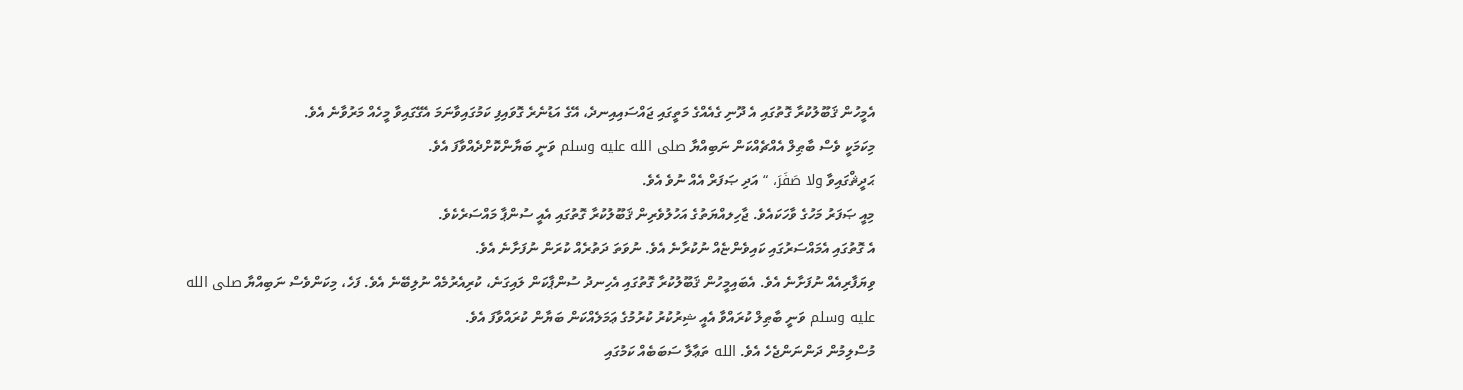އެމީހުން ޤަބޫލުކުރާ ގޮތުގައި އެ ދޫނި ގެއެއްގެ މަތީގައި ޖައްސައިއިނދެ، އޭގެ އަޑުނެރެ ގޮވައިފި ކަމުގައިވާނަމަ އެގޭގައިވާ މީހެއް މަރުވާނެ އެވެ.
މިކަމަކީ ވެސް ބާޠިލް އެއްޗެއްކަން ނަބިއްޔާ صلى الله عليه وسلم ވަނީ ބަޔާންކޮށްދެއްވާފަ އެވެ.
ޙަދީޘްގައިވާ ولا صَفَرَ، “ އަދި ޞަފަރް އެއް ނުވެ އެވެ.
މިއީ ޞަފަރު މަހުގެ ވާހަކައެވެ. ޖާހިލއްޔަތުގެ އަހުލުވެރިން ޤަބޫލުކުރާ ގޮތުގައި އެއީ ސުންޕާ މައްސަރެކެވެ.
އެ ގޮތުގައި އެމައްސަރުގައި ކައިވެންޏެއް ނުކުރާނެ އެވެ. ނުވަތަ ދަތުރެއް ކުރަން ނުފަށާނެ އެވެ.
ވިޔަފާރިއެއް ނުފަށާނެ އެވެ. އެބައިމީހުން ޤަބޫލުކުރާ ގޮތުގައި އެހިނދު ސުންޕާކަން ލައިގަނެ، ކުރިއެރުމެއް ނުލިބޭނެ އެވެ. ފަހެ، މިކަންވެސް ނަބިއްޔާ صلى الله عليه وسلم ވަނީ ބާޠިލް ކުރައްވާ އެއީ ޝިރުކުރު ކުރުމުގެ ޢަމަލެއްކަން ބަޔާން ކުރައްވާފަ އެވެ.
މުސްލިމުން ދަންނަންޖެހެ އެވެ. الله ތަޢާލާ ސަބަބެއް ކަމުގައި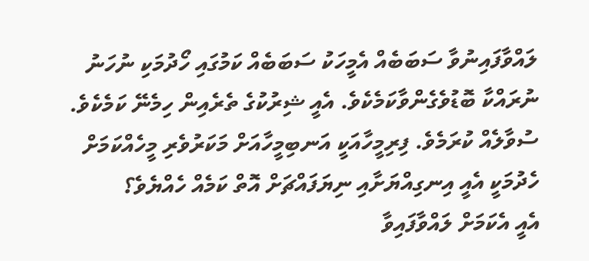ލައްވާފައިނުވާ ސަބަބެއް އެމީހަކު ސަބަބެއް ކަމުގައި ހޯދުމަކި ނުހަނު ނުރައްކާ ބޮޑުވެގެންވާކަމެކެވެ. އެއީ ޝިރުކުގެ ތެރެއިން ހިމެނޭ ކަމެކެވެ.
ސުވާލެއް ކުރަމެވެ. ފިރިމީހާއަކީ އަނބިމީހާއަށް މަކަރުވެރި މީހެއްކަމަށް ހެދުމަކީ އެއީ އިނގިއްޔަށާއި ނިޔަފައްޗަށް އޮތް ކަމެއް ހެއްޔެވެ؟
އެއީ އެކަމަށް ލައްވާފައިވާ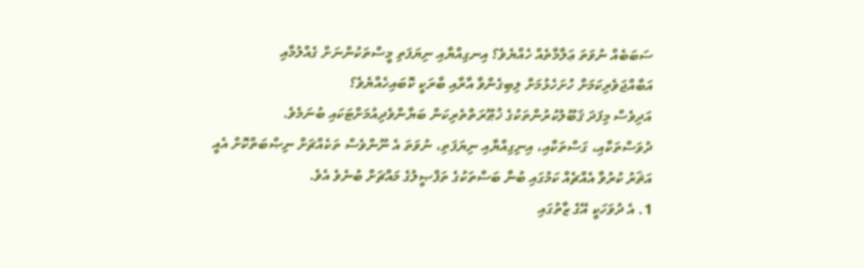ސަބަބެއް ނުވަތަ ޢަލާމާތެއް ހެއްޔެވެ؟ އިނގިއްޔާއި ނިޔަފަތި މީސްތަކުންނަށް ގެއްލުމާއި އަބާއްޖަވެރިކަމަށް ހުށަހެޅުމަށް ލިބިގެންވާ އާރާއި ބާރަކީ ކޮބައިހެއްޔެވެ؟
އަދިވެސް މިފަދަ ޤަބޫލުކުރުންތަކުގެ ޚުޠޫރަތްތެރިކަން ބަޔާންވެދިއުމަށްޓަކައި ބުނަމެވެ.
ދުވަސްތަކާއި، ގަސްތަކާއި، އިނިގިއްޔާއި ނިޔަފަތި، ނުވަތަ އެ ނޫންވެސް ތަކެއްޗަށް ނިޞްބަތްކޮށް އެއީ އަޘަރު ކުރުވާ އެއްޗެއް ކަމުގައި ބުނާ ބަސްތަކުގެ ތަފްޞީލުގެ މައްޗަށް ބުނެވެ އެވެ.
1. އެ ދުވަހަކީ އޭގެ ޒާތުގައި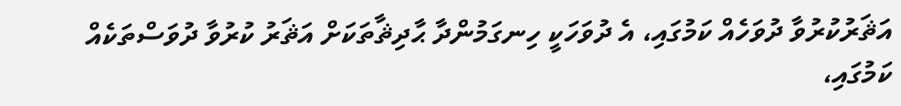އަޘަރުކުރުވާ ދުވަހެއް ކަމުގައި، އެ ދުވަހަކީ ހިނގަމުންދާ ޙާދިޘާތަކަށް އަޘަރު ކުރުވާ ދުވަސްތަކެއް ކަމުގައި،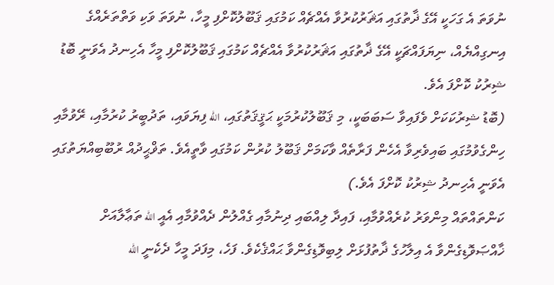ނުވަތަ އެ ގަހަކީ އޭގެ ޛާތުގައި އަޘަރުކުރުވާ އެއްޗެއް ކަމުގައި ޤަބޫލުކޮށްފި މީހާ، ނުވަތަ ވަކި ވަތްތަރެއްގެ އިނގިއްޔެއް، ނިޔަފައްޗަކީ އޭގެ ޛާތުގައި އަޘަރުކުރުވާ އެއްޗެއް ކަމުގައި ޤަބޫލުކޮށްފި މީހާ އެހިނދު އެވަނީ ބޮޑު ޝިރުކު ކޮށްފަ އެވެ.
(ބޮޑު ޝިރުކަކަށް ވެފައިވާ ސަބަބަކީ، މި ޤަބޫލުކުރުމަކީ ޙަޤީޤަތުގައި، الله ފިޔަވައި، ތަދުބީރު ކުރުމާއި، ރޭވުމާއި ހިންގެވުމުގައި ބައިވެރިވާ އެހެން ފަރާތެއް ވާކަމަށް ޤަބޫލު ކުރުން ކަމުގައި ވާތީއެވެ. ތަޥްޙީދުއް ރުބޫބިއްޔަތުގައި އެވަނީ އެހިނދު ޝިރުކު ކޮށްފަ އެވެ.)
ކަންތައްތައް މިންވަރު ކުރެއްވުމާއި، ފައިދާ ލިއްބައި ދިނުމާއި ގެއްލުން ދެއްވުމާއި އެއީ الله ތަޢާލާއަށް ޚާއްޞަވޮޑިގެންވާ އެ އިލާހުގެ ޛާތުފުޅަށް ލިބިވޮޑިގެންވާ ޙައްޤެކެވެ. ފަހެ، މިފަދަ މީހާ ދެކެނީ الله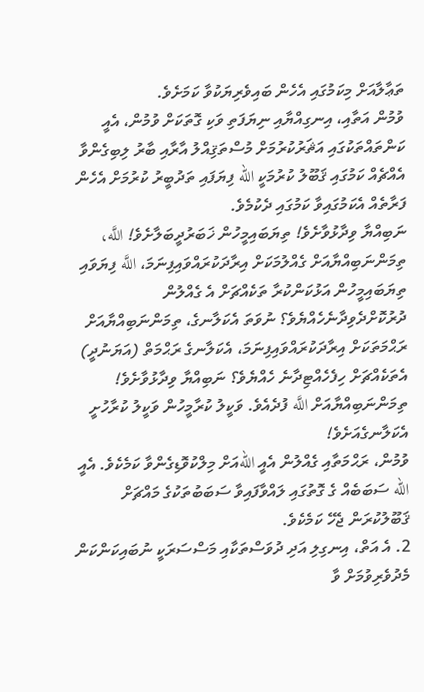ތަޢާލާއަށް މިކަމުގައި އެހެން ބައިވެރިޔަކުވާ ކަމަށެވެ.
ވުމުން އަތާއި، އިނގިއްޔާއި ނިޔަފަތި ވަކި ގޮތަކަށް ވުމުން، އެއީ ކަންތައްތަކުގައި އަޘަރުކުރުމަށް މުސްތަޤިއްލު އާރާއި ބާރު ލިބިގެންވާ އެއްޗެއް ކަމުގައި ޤަބޫލު ކުރުމަކީ الله ފިޔަފައި ތަދުބީރު ކުރުމަށް އެހެން ފަރާތެއް އެކަމުގައިވާ ކަމުގައި ދެކުމެވެ.
ނަބިއްޔާ ވިދާޅުވާށެވެ! ތިޔަބައިމީހުން ޚަބަރުދީބަލާށެވެ! اللَّه، ތިމަންނަބިއްޔާއަށް ގެއްލުމަކަށް އިރާދަކުރައްވައިފިނަމަ، اللَّه ފިޔަވައި ތިޔަބައިމީހުން އަޅުކަންކުރާ ތަކެއްޗަށް އެ ގެއްލުން ދުރުކޮށްދެވިދާނެހެއްޔެވެ؟ ނުވަތަ އެކަލާނގެ، ތިމަންނަބިއްޔާއަށް ރަޙްމަތަކަށް އިރާދަކުރައްވައިފިނަމަ، އެކަލާނގެ ރަޙްމަތް (އަޔަނުދީ) އެތަކެއްޗަށް ހިފެހެއްޓިދާނެ ހެއްޔެވެ؟ ނަބިއްޔާ ވިދާޅުވާށެވެ! ތިމަންނަބިއްޔާއަށް اللَّه ފުދެއެވެ. ވަކީލު ކުރާމީހުން ވަކީލު ކުރާހުށީ އެކަލާނގެއަށެވެ!
ވުމުން، ރަޙްމަތާއި ގެއްލުން އެއީ اللهއަށް މިލްކުވޮޑިގެންވާ ކަމެކެވެ. އެއީ الله ސަބަބެއް ގެ ގޮތުގައި ލައްވާފައިވާ ސަބަބުތަކުގެ މައްޗަށް ޤަބޫލުކުރަން ޖެހޭ ކަމެކެވެ.
2. އެ އަތް، އިނގިލި އަދި ދުވަސްތަކާއި މަސްސަރަކީ ނުބައިކަންކަން މެދުވެރިވުމަށް ވާ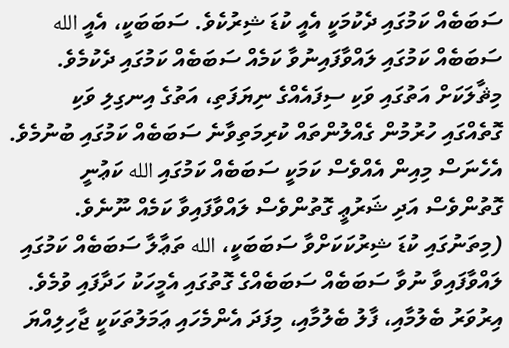ސަބަބެއް ކަމުގައި ދެކުމަކީ އެއީ ކުޑަ ޝިރުކެވެ. ސަބަބަކީ، އެއީ الله ސަބަބެއް ކަމުގައި ލައްވާފައިނުވާ ކަމެއް ސަބަބެއް ކަމުގައި ދެކުމެވެ. މިޘާލަކަށް އަތުގައި ވަކި ސިފައެއްގެ ނިޔަފަތި، އަތުގެ އިނގިލި ވަކި ގޮތެއްގައި ހުރުމުން ގެއްލުންތައް ކުރިމަތިވާނެ ސަބަބެއް ކަމުގައި ބުނުމެވެ. އެހެނަސް މިއިން އެއްވެސް ކަމަކީ ސަބަބެއް ކަމުގައި الله ކަޢުނީ ގޮތުންވެސް އަދި ޝަރުޢީ ގޮތުންވެސް ލައްވާފައިވާ ކަމެއް ނޫނެވެ.
(މިތަނުގައި ކުޑަ ޝިރުކަކަށްވާ ސަބަބަކީ، الله ތަޢާލާ ސަބަބެއް ކަމުގައި ލައްވާފައިވާ ނުވާ ސަބަބެއް ސަބަބެއްގެ ގޮތުގައި އެމީހަކު ހަދާފައި ވުމެވެ.
އިރުވަރު ބެލުމާއި، ފާލު ބެލުމާއި، މިފަދަ އެންމެހައި ޢަމަލުތަކަކީ ޖާހިލިއްޔަ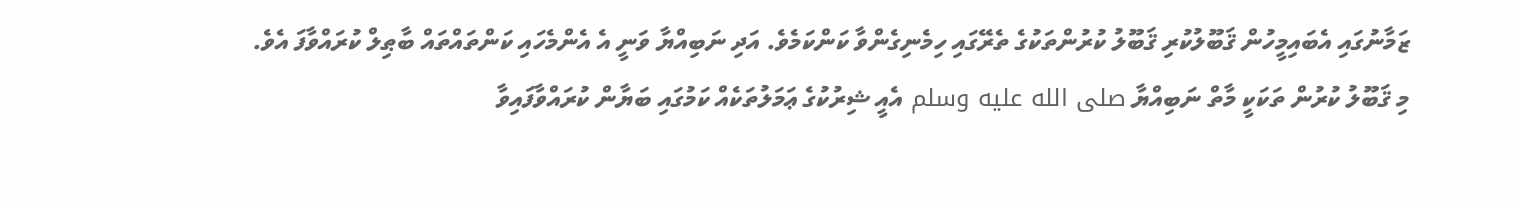ޒަމާނުގައި އެބައިމީހުން ޤަބޫލުކުރި ޤަބޫލު ކުރުންތަކުގެ ތެރޭގައި ހިމެނިގެންވާ ކަންކަމެވެ. އަދި ނަބިއްޔާ ވަނީ އެ އެންމެހައި ކަންތައްތައް ބާޠިލް ކުރައްވާފަ އެވެ.
މި ޤަބޫލު ކުރުން ތަކަކީ މާތް ނަބިއްޔާ صلى الله عليه وسلم އެއީ ޝިރުކުގެ ޢަމަލުތަކެއް ކަމުގައި ބަޔާން ކުރައްވާފައިވާ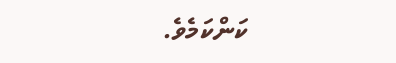ކަންކަމެވެ.